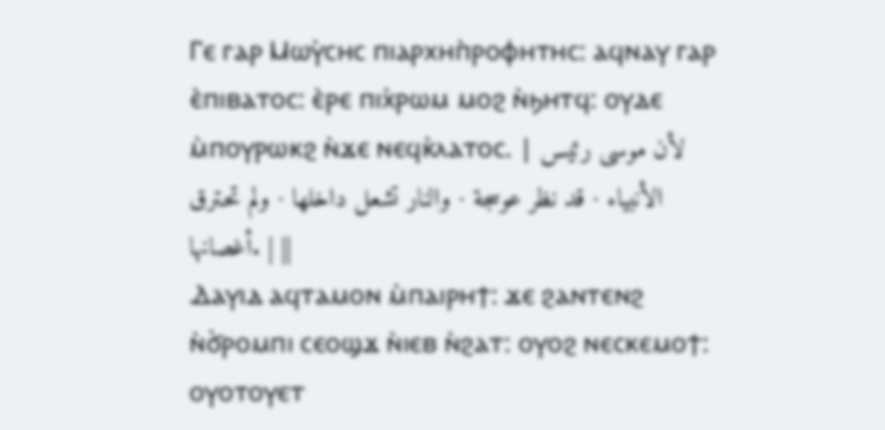Ⲅⲉ ⲅⲁⲣ Ⲙⲱⲩ̀ⲥⲏⲥ ⲡⲓⲁⲣⲭⲏⲡ̀ⲣⲟⲫⲏⲧⲏⲥ: ⲁϥⲛⲁⲩ ⲅⲁⲣ ⲉ̀ⲡⲓⲃⲁⲧⲟⲥ: ⲉ̀ⲣⲉ ⲡⲓⲭ̀ⲣⲱⲙ ⲙⲟϩ ⲛ̀ϧⲏⲧϥ: ⲟⲩⲇⲉ ⲙ̀ⲡⲟⲩⲣⲱⲕϩ ⲛ̀ϫⲉ ⲛⲉϥⲕ̀ⲗⲁⲧⲟⲥ. | لأن موسى رئيس الأنبياء · قد نظر عوسجة · والنار تشعل داخلها · ولم تحترق أغصانها. | ||
Ⲇⲁⲩⲓⲇ ⲁϥⲧⲁⲙⲟⲛ ⲙ̀ⲡⲁⲓⲣⲏϯ: ϫⲉ ϩⲁⲛⲧⲉⲛϩ ⲛ̀ϭ̀ⲣⲟⲙⲡⲓ ⲥⲉⲟϣϫ ⲛ̀ⲓⲉⲃ ⲛ̀ϩⲁⲧ: ⲟⲩⲟϩ ⲛⲉⲥⲕⲉⲙⲟϯ: ⲟⲩⲟⲧⲟⲩⲉⲧ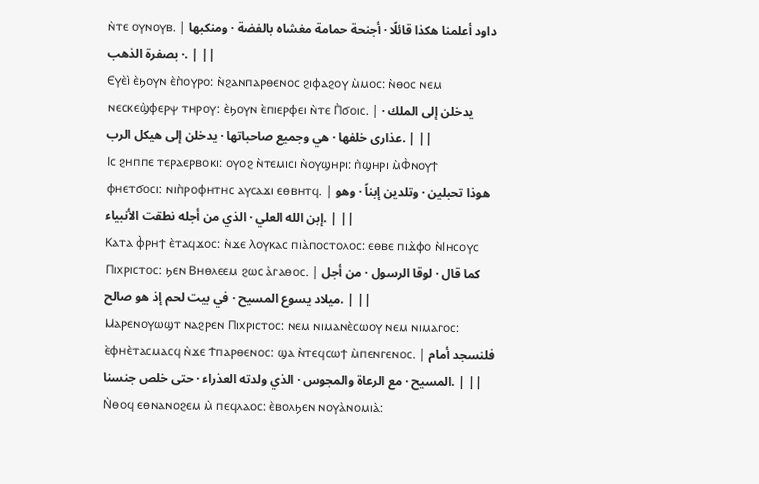ⲛ̀ⲧⲉ ⲟⲩⲛⲟⲩⲃ. | داود أعلمنا هكذا قائلًا · أجنحة حمامة مغشاه بالفضة · ومنكبها · بصفرة الذهب. | ||
Ⲉⲩⲉ̀ⲓ̀ ⲉ̀ϧⲟⲩⲛ ⲉ̀ⲡ̀ⲟⲩⲣⲟ: ⲛ̀ϩⲁⲛⲡⲁⲣⲑⲉⲛⲟⲥ ϩⲓⲫⲁϩⲟⲩ ⲙ̀ⲙⲟⲥ: ⲛ̀ⲑⲟⲥ ⲛⲉⲙ ⲛⲉⲥⲕⲉϣ̀ⲫⲉⲣⲯ ⲧⲏⲣⲟⲩ: ⲉ̀ϧⲟⲩⲛ ⲉ̀ⲡⲓⲉⲣⲫⲉⲓ ⲛ̀ⲧⲉ Ⲡ̀ϭⲟⲓⲥ. | يدخلن إلى الملك · عذارى خلفها · هي وجميع صاحباتها · يدخلن إلى هيكل الرب. | ||
Ⲓⲥ ϩⲏⲡⲡⲉ ⲧⲉⲣⲁⲉⲣⲃⲟⲕⲓ: ⲟⲩⲟϩ ⲛ̀ⲧⲉⲙⲓⲥⲓ ⲛ̀ⲟⲩϣⲏⲣⲓ: ⲡ̀ϣⲏⲣⲓ ⲙ̀Ⲫ̀ⲛⲟⲩϯ ⲫⲏⲉⲧϭⲟⲥⲓ: ⲛⲓⲡ̀ⲣⲟⲫⲏⲧⲏⲥ ⲁⲩⲥⲁϫⲓ ⲉⲑⲃⲏⲧϥ. | هوذا تحبلين · وتلدين إبناً · وهو إبن الله العلي · الذي من أجله نطقت الأنبياء. | ||
Ⲕⲁⲧⲁ ⲫ̀ⲣⲏϯ ⲉ̀ⲧⲁϥϫⲟⲥ: ⲛ̀ϫⲉ Ⲗⲟⲩⲕⲁⲥ ⲡⲓⲁ̀ⲡⲟⲥⲧⲟⲗⲟⲥ: ⲉⲑⲃⲉ ⲡⲓϫ̀ⲫⲟ ⲛ̀Ⲓⲏⲥⲟⲩⲥ Ⲡⲓⲭⲣⲓⲥⲧⲟⲥ: ϧⲉⲛ Ⲃⲏⲑⲗⲉⲉⲙ ϩⲱⲥ ⲁ̀ⲅⲁⲑⲟⲥ. | كما قال · لوقا الرسول · من أجل ميلاد يسوع المسيح · في بيت لحم إذ هو صالح. | ||
Ⲙⲁⲣⲉⲛⲟⲩⲱϣⲧ ⲛⲁϩⲣⲉⲛ Ⲡⲓⲭⲣⲓⲥⲧⲟⲥ: ⲛⲉⲙ ⲛⲓⲙⲁⲛⲉ̀ⲥⲱⲟⲩ ⲛⲉⲙ ⲛⲓⲙⲁⲅⲟⲥ: ⲉ̀ⲫⲏⲉ̀ⲧⲁⲥⲙⲁⲥϥ ⲛ̀ϫⲉ Ϯⲡⲁⲣⲑⲉⲛⲟⲥ: ϣⲁ ⲛ̀ⲧⲉϥⲥⲱϯ ⲙ̀ⲡⲉⲛⲅⲉⲛⲟⲥ. | فلنسجد أمام المسيح · مع الرعاة والمجوس · الذي ولدته العذراء · حتى خلص جنسنا. | ||
Ⲛ̀ⲑⲟϥ ⲉⲑⲛⲁⲛⲟϩⲉⲙ ⲙ̀ ⲡⲉϥⲗⲁⲟⲥ: ⲉ̀ⲃⲟⲗϧⲉⲛ ⲛⲟⲩⲁ̀ⲛⲟⲙⲓⲁ̀: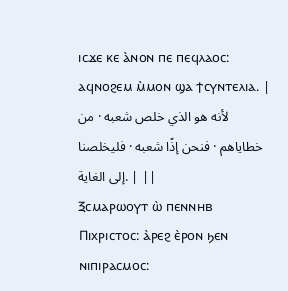ⲓⲥϫⲉ ⲕⲉ ⲁ̀ⲛⲟⲛ ⲡⲉ ⲡⲉϥⲗⲁⲟⲥ: ⲁϥⲛⲟϩⲉⲙ ⲙ̀ⲙⲟⲛ ϣⲁ ϯⲥⲩⲛⲧⲉⲗⲓⲁ. | لأنه هو الذي خلص شعبه · من خطاياهم · فنحن إذًا شعبه · فليخلصنا إلى الغاية. | ||
Ⲝⲥⲙⲁⲣⲱⲟⲩⲧ ⲱ̀ ⲡⲉⲛⲛⲏⲃ Ⲡⲓⲭⲣⲓⲥⲧⲟⲥ: ⲁ̀ⲣⲉϩ ⲉ̀ⲣⲟⲛ ϧⲉⲛ ⲛⲓⲡⲓⲣⲁⲥⲙⲟⲥ: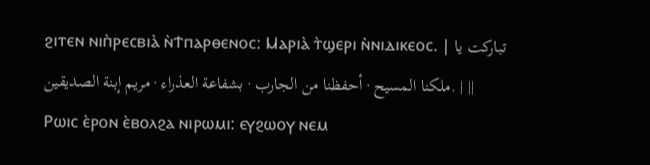ϩⲓⲧⲉⲛ ⲛⲓⲡ̀ⲣⲉⲥⲃⲓⲁ̀ ⲛ̀Ϯⲡⲁⲣⲑⲉⲛⲟⲥ: Ⲙⲁⲣⲓⲁ̀ ⲧ̀ϣⲉⲣⲓ ⲛ̀ⲛⲓⲇⲓⲕⲉⲟⲥ. | تباركت يا ملكنا المسيح · أحفظنا من الجارب · بشفاعة العذراء · مريم إبنة الصديقين. | ||
Ⲣⲱⲓⲥ ⲉ̀ⲣⲟⲛ ⲉ̀ⲃⲟⲗϩⲁ ⲛⲓⲣⲱⲙⲓ: ⲉⲩϩⲱⲟⲩ ⲛⲉⲙ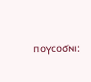ⲡⲟⲩⲥⲟϭⲛⲓ: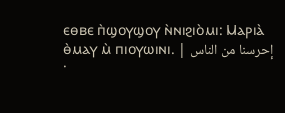ⲉⲑⲃⲉ ⲡ̀ϣⲟⲩϣⲟⲩ ⲛ̀ⲛⲓϩⲓⲟ̀ⲙⲓ: Ⲙⲁⲣⲓⲁ̀ ⲑ̀ⲙⲁⲩ ⲙ̀ ⲡⲓⲟⲩⲱⲓⲛⲓ. | إحرسنا من الناس ·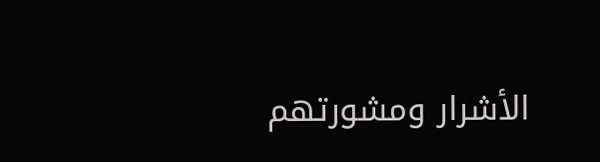الأشرار ومشورتهم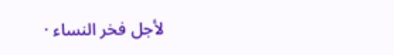· لأجل فخر النساء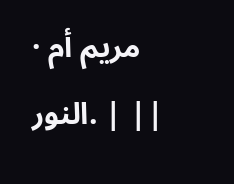· مريم أم النور. | ||